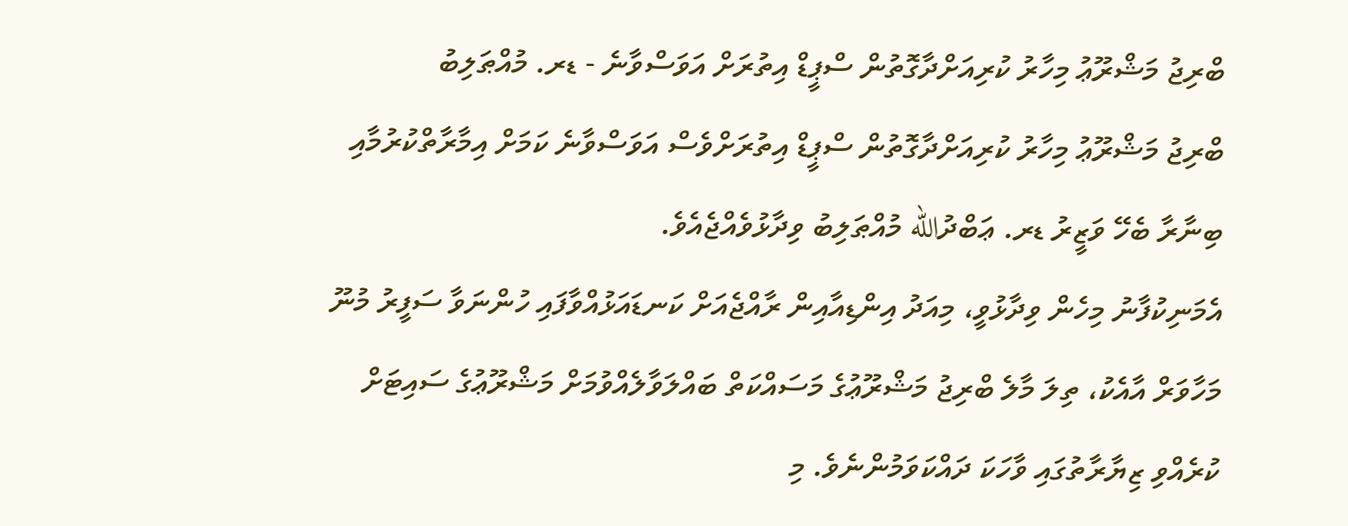ބްރިޖު މަޝްރޫޢު މިހާރު ކުރިއަށްދާގޮތުން ސްޕީޑް އިތުރަށް އަވަސްވާނެ - ޑރ. މުއްޠަލިބު
ބްރިޖު މަޝްރޫޢު މިހާރު ކުރިއަށްދާގޮތުން ސްޕީޑް އިތުރަށްވެސް އަވަސްވާނެ ކަމަށް އިމާރާތްކުރުމާއި ބިނާރާ ބެހޭ ވަޒީރު ޑރ. ޢަބްދުالله މުއްޠަލިބު ވިދާޅުވެއްޖެއެވެ.
އެމަނިކުފާނު މިހެން ވިދާޅުވީ، މިއަދު އިންޑިއާއިން ރާއްޖެއަށް ކަނޑައަޅުއްވާފައި ހުންނަވާ ސަފީރު މުނޫ މަހާވަރް އާއެކު، ތިލަ މާލެ ބްރިޖު މަޝްރޫޢުގެ މަސައްކަތް ބައްލަވާލެއްވުމަށް މަޝްރޫޢުގެ ސައިޓަށް ކުރެއްވި ޒިޔާރާތުގައި ވާހަކަ ދައްކަވަމުންނެވެ. މި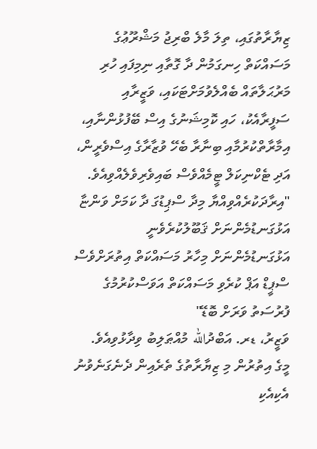ޒިޔާރާތުގައި، ތިލަ މާލެ ބްރިޖު މަޝްރޫޢުގެ މަސައްކަތް ހިނގަމުން ދާ ގޮތާއި ނިމިފައި ހުރި މަރުޙަލާތައް ބެއްލެވުމަށްޓަކައި، ވަޒީރާއި ސަފީރާއެކު، ހައި ކޮމިޝަނުގެ އިސް ބޭފުޅުންނާއި، އިމާރާތްކުރުމާއި ބިނާރާ ބެހޭ ވުޒާރާގެ އިސްވެރީން، އަދި ޓެކްނިކަލް ޓީމެއްވެސް ބައިވެރިވެލެއްވިއެވެ.
"އިރާދަކުރެއްވިއްޔާ މިދާ ސްޕިޑުގަ ދާ ކަމަށް ވަންޏާ އަޅުގަނޑުމެންނަށް ޤަބޫލުކުރެވެނީ އަޅުގަނޑުމެންނަށް މިހާރު މަސައްކަތް އިތުރަށްވެސް ސްޕީޑް އަޕް ކުރެވި މަސައްކަތް އަވަސްކުރުމުގެ ފުރުސަތު ވަރަށް ބޮޑޭ"
ވަޒީރު، ޑރ. އަބްދުالله މުއްޠަލިބު ވިދާޅުވިއެވެ.
މީގެ އިތުރުން މި ޒިޔާރާތުގެ ތެރެއިން ދެނެގަނެވުނު އެކިއެކި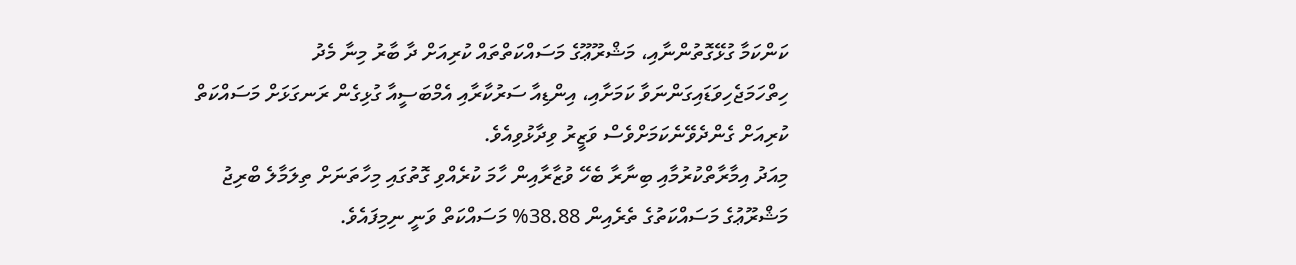ކަންކަމާ ގުޅޭގޮތުންނާއި، މަޝްރޫޢޫގެ މަސައްކަތްތައް ކުރިއަށް ދާ ބާރު މިނާ މެދު ހިތްހަމަޖެހިވަޑައިގަންނަވާ ކަމަށާއި، އިންޑިއާ ސަރުކާރާއި އެމްބަސީއާ ގުޅިގެން ރަނގަޅަށް މަސައްކަތް ކުރިއަށް ގެންދެވޭނެކަމަށްވެސް ވަޒީރު ވިދާޅުވިއެވެ.
މިއަދު އިމާރާތްކުރުމާއި ބިނާރާ ބެހޭ ވުޒާރާއިން ހާމަ ކުރެއްވި ގޮތުގައި މިހާތަނަށް ތިލަމާލެ ބްރިޖު މަޝްރޫޢުގެ މަސައްކަތުގެ ތެރެއިން 38.88% މަސައްކަތް ވަނީ ނިމިފައެވެ.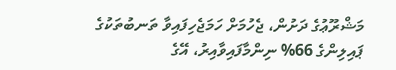މަޝްރޫޢުގެ ދަށުން، ޖެހުމަށް ހަމަޖެހިފައިވާ ތަނބުތަކުގެ ޕައިލިންގެ 66% ނިންމާފައިވާއިރު، އޭގެ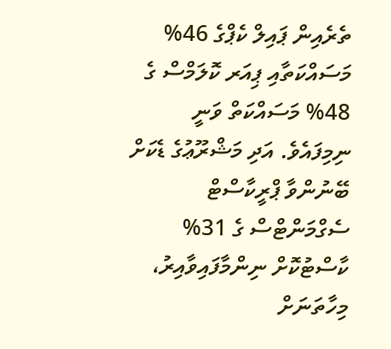ތެރެއިން ޕައިލް ކެޕްގެ 46% މަސައްކަތާއި ޕިއަރ ކޮލަމްސް ގެ 48% މަސައްކަތް ވަނީ ނިމިފައެވެ. އަދި މަޝްރޫޢުގެ ޑެކަށް ބޭނުންވާ ޕްރީކާސްޓް ސެގްމަންޓްސް ގެ 31% ކާސްޓުކޮށް ނިންމާފައިވާއިރު، މިހާތަނަށް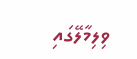ވިލިމާލޭގައި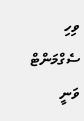ވިހި ސެގްމަންޓް ވަނީ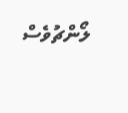ލޯންޗުވެސް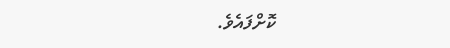ކޮށްފައެވެ.